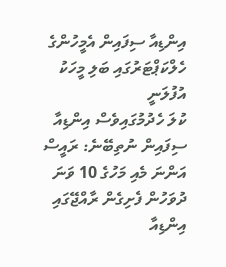އިންޑިއާ ސިފައިން އެމީހުންގެ ހެލްކަޕްޓަރުގައި ބަލި މީހަކު އުފުލަނީ
ކުލަ ހެދުމުގައިވެސް އިންޑިއާ ސިފައިން ނުތިބޭނެ: ރައީސް
އަންނަ މެއި މަހުގެ 10 ވަނަ ދުވަހުން ފެށިގެން ރާއްޖޭގައި އިންޑިއާ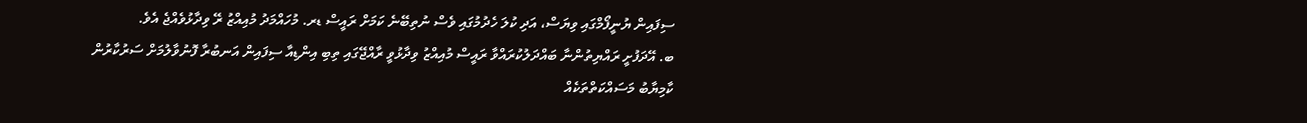ސިފައިން ޔުނީފޯމްގައި ވިޔަސް، އަދި ކުލަ ހެދުމުގައި ވެސް ނުތިބޭނެ ކަމަށް ރައީސް ޑރ. މުހައްމަދު މުއިއްޒު ރޭ ވިދާޅުވެއްޖެ އެވެ.
ބ. އޭދަފުށީ ރައްޔިތުންނާ ބައްދަލުކުރައްވާ ރައީސް މުއިއްޒު ވިދާޅުވީ ރާއްޖޭގައި ތިބި އިންޑިއާ ސިފައިން އަނބުރާ ފޮނުވާލުމަށް ސަރުކާރުން ކާމިޔާބު މަސައްކަތްތަކެއް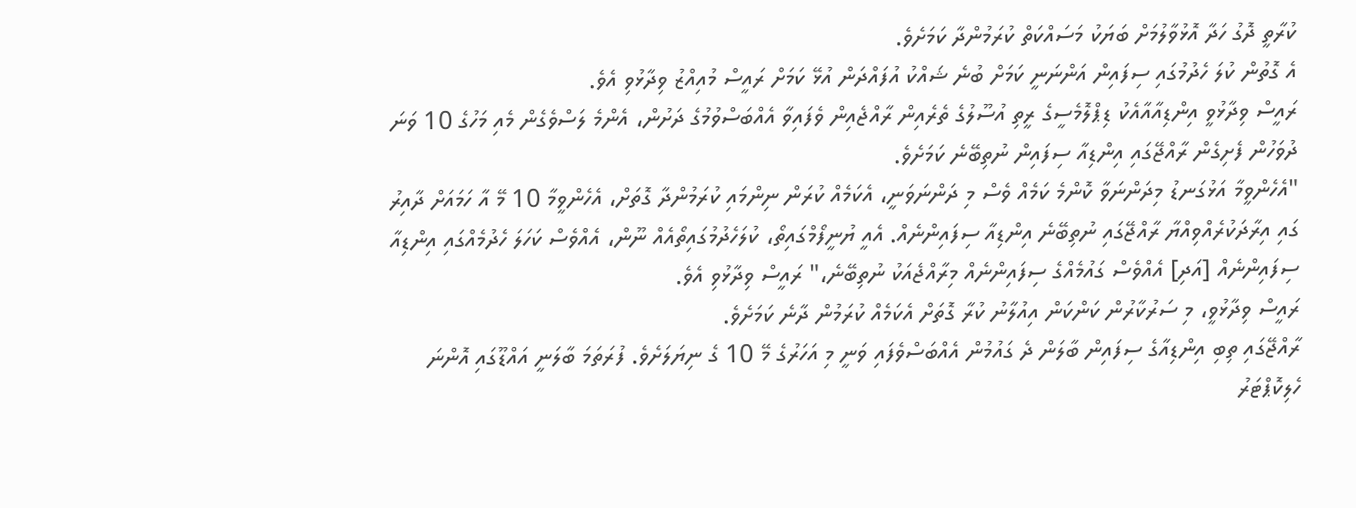ކުރާތީ ދޮގު ހަދާ އޮޅުވާލުމަށް ބަޔަކު މަސައްކަތް ކުރަމުންދާ ކަމަށެވެ.
އެ ގޮތުން ކުލަ ހެދުމުގައި ސިފައިން އަންނަނީ ކަމަށް ބުނެ ޝައްކު އުފައްދަން އުޅޭ ކަމަށް ރައީސް މުއިއްޒު ވިދާޅުވި އެވެ.
ރައީސް ވިދާޅުވީ އިންޑިއާއާއެކު ޑިޕްލޮމެސީގެ ރީތި އުސޫލުގެ ތެރެއިން ރާއްޖެއިން ވެފައިވާ އެއްބަސްވުމުގެ ދަށުން، އެންމެ ލަސްވެގެން މެއި މަހުގެ 10 ވަނަ ދުވަހުން ފެށިގެން ރާއްޖޭގައި އިންޑިއާ ސިފައިން ނުތިބޭނެ ކަމަށެވެ.
"އެހެންވީމާ އަޅުގަނޑު މިދަންނަވާ ކޮންމެ ކަމެއް ވެސް މި ދަންނަވަނީ، އެކަމެއް ކުރަން ނިންމައި ކުރަމުންދާ ގޮތަށް، އެހެންވީމާ 10 މޭ އާ ހަމައަށް ދާއިރު ގައި އިރާދަކުރެއްވިއްޔާ ރާއްޖޭގައި ނުތިބޭނެ އިންޑިއާ ސިފައިންނެއް. އެއީ ޔުނީފޯމްގައިތޯ، ކުލަހެދުމުގައިތޯއެއް ނޫން، އެއްވެސް ކަހަލަ ހެދުމެއްގައި އިންޑިއާ ސިފައިންނެއް [އަދި] އެއްވެސް ގައުމެއްގެ ސިފައިންނެއް މިރާއްޖެއަކު ނުތިބޭނެ،" ރައީސް ވިދާޅުވި އެވެ.
ރައީސް ވިދާޅުވީ، މި ސަރުކާރުން ކަންކަން އިއުލާނު ކުރާ ގޮތަށް އެކަމެއް ކުރަމުން ދާނެ ކަމަށެވެ.
ރާއްޖޭގައި ތިބި އިންޑިއާގެ ސިފައިން ބާލަން ދެ ގައުމުން އެއްބަސްވެފައި ވަނީ މި އަހަރުގެ މޭ 10 ގެ ނިޔަލަށެވެ. ފުރަތަމަ ބާލަނީ އައްޑޫގައި އޮންނަ ހެލިކޮޕްޓަރު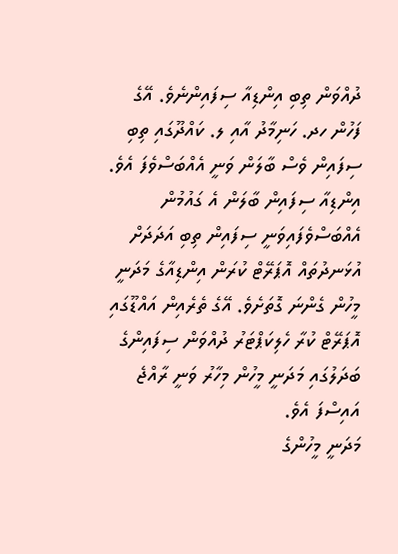ދުއްވަން ތިބި އިންޑިއާ ސިފައިންނެވެ. އޭގެ ފަހުން ހދ. ހަނިމާދު އާއި ލ. ކައްދޫގައި ތިބި ސިފައިން ވެސް ބާލަން ވަނީ އެއްބަސްވެފަ އެވެ.
އިންޑިއާ ސިފައިން ބާލަން އެ ގައުމުން އެއްބަސްވެފައިވަނީ ސިފައިން ތިބި އަދަދަށް އުޅަނދުތައް އޮޕަރޭޓް ކުރަން އިންޑިއާގެ މަދަނީ މީހުން ގެންނަ ގޮތަށެވެ. އޭގެ ތެރެއިން އައްޑޫގައި އޮޕަރޭޓް ކުރާ ހެލިކަޕްޓަރު ދުއްވަން ސިފައިންގެ ބަދަލުގައި މަދަނީ މީހުން މިހާރު ވަނީ ރާއްޖެ އައިސްފަ އެވެ.
މަދަނީ މީހުންގެ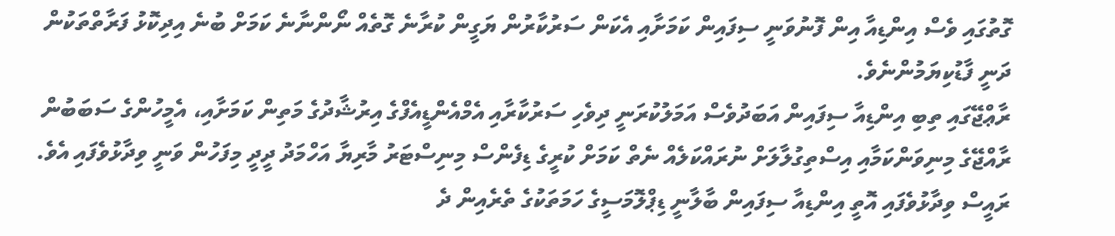ގޮތުގައި ވެސް އިންޑިއާ އިން ފޮނުވަނީ ސިފައިން ކަމަށާއި އެކަން ސަރުކާރުން ޔަގީން ކުރާނެ ގޮތެއް ނޯންނާނެ ކަމަށް ބުނެ އިދިކޮޅު ފަރާތްތަކުން ދަނީ ފާޑުކިޔަމުންނެވެ.
ރާޢްޖޭގައި ތިބި އިންޑިއާ ސިފައިން އަބަދުވެސް އަމަލުކުރަނީ ދިވެހި ސަރުކާރާއި އެމްއެންޑީއެފްގެ އިރުޝާދުގެ މަތިން ކަމަށާއި، އެމީހުންގެ ސަބަބުން ރާއްޖޭގެ މިނިވަންކަމާއި އިސްތިގުލާލަށް ނުރައްކަލެއް ނެތް ކަމަށް ކުރީގެ ޑިފެންސް މިނިސްޓަރު މާރިޔާ އަހްމަދު ދީދީ މިފަހުން ވަނީ ވިދާޅުވެފައި އެވެ.
ރައީސް ވިދާޅުވެފައި އޮތީ އިންޑިއާ ސިފައިން ބާލާނީ ޑިޕްލޮމަސީގެ ހަމަތަކުގެ ތެރެއިން ދެ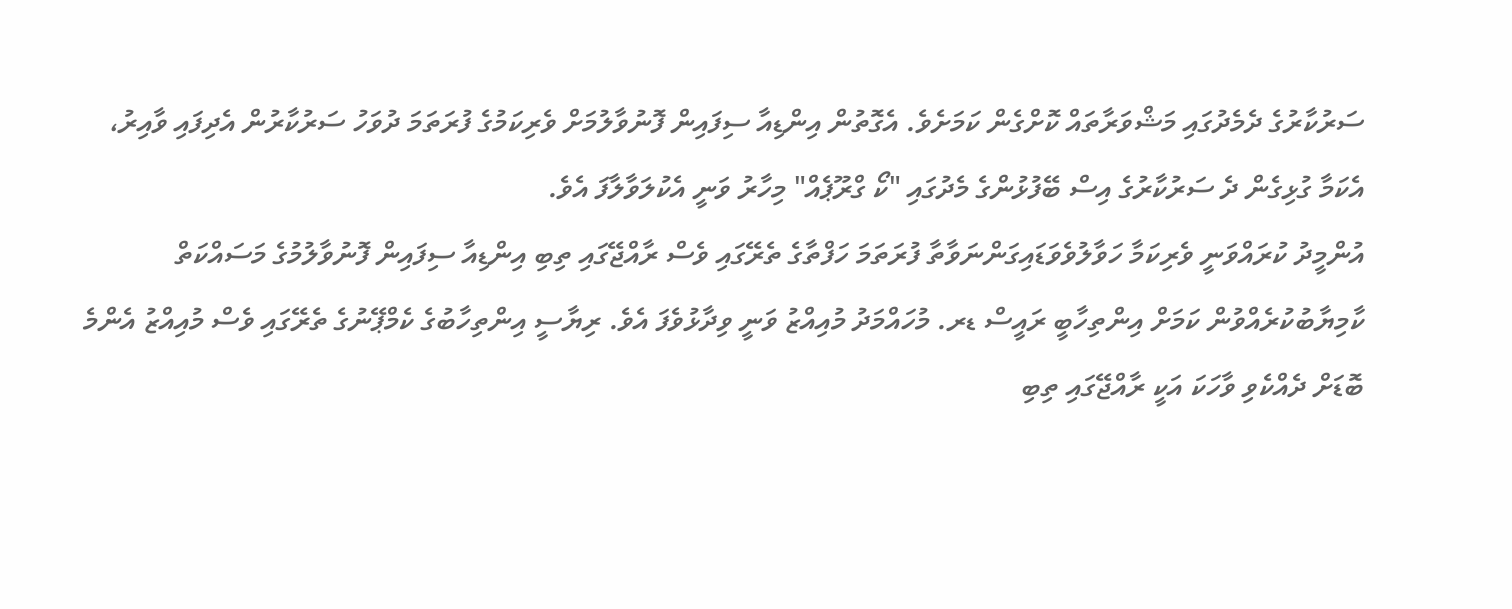ސަރުކާރުގެ ދެމެދުގައި މަޝްވަރާތައް ކޮށްގެން ކަމަށެވެ. އެގޮތުން އިންޑިއާ ސިފައިން ފޮނުވާލުމަށް ވެރިކަމުގެ ފުރަތަމަ ދުވަހު ސަރުކާރުން އެދިފައި ވާއިރު، އެކަމާ ގުޅިގެން ދެ ސަރުކާރުގެ އިސް ބޭފުޅުންގެ މެދުގައި "ކޯ ގްރޫޕެއް" މިހާރު ވަނީ އެކުލަވާލާފަ އެވެ.
އުންމީދު ކުރައްވަނީ ވެރިކަމާ ހަވާލުވެވަޑައިގަންނަވާތާ ފުރަތަމަ ހަފްތާގެ ތެރޭގައި ވެސް ރާއްޖޭގައި ތިބި އިންޑިއާ ސިފައިން ފޮނުވާލުމުގެ މަސައްކަތް ކާމިޔާބުކުރެއްވުން ކަމަށް އިންތިހާބީ ރައީސް ޑރ. މުހައްމަދު މުއިއްޒު ވަނީ ވިދާޅުވެފަ އެވެ. ރިޔާސީ އިންތިހާބުގެ ކެމްޕޭނުގެ ތެރޭގައި ވެސް މުއިއްޒު އެންމެ ބޮޑަށް ދެއްކެވި ވާހަކަ އަކީ ރާއްޖޭގައި ތިބި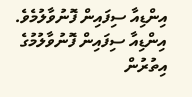އިންޑިއާ ސިފައިން ފޮނުވާލުމެވެ.
އިންޑިއާ ސިފައިން ފޮނުވާލުމުގެ އިތުރުން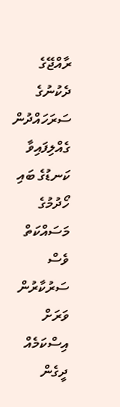ރާއްޖޭގެ ދެކުނުގެ ސަރަހައްދުން ގެއްލިފައިވާ ކަނޑުގެ ބައި ހޯދުމުގެ މަސައްކަތް ވެސް ސަރުކާރުން ވަރަށް އިސްކަމެއް ދީގެން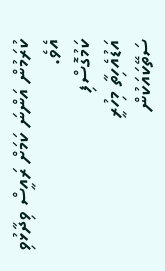ކުރަމުން އަންނަ ކަމަށް ރައީސް ވިދާޅުވި އެވެ.
ކަމުގޮސްފި
އަޑުއެހިތާ މިހުރީ
ސަތޭކައަކުން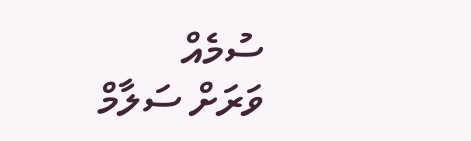ސުމެއް
ވަރަށް ސަލާމް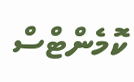ކޮމެންޓްސް